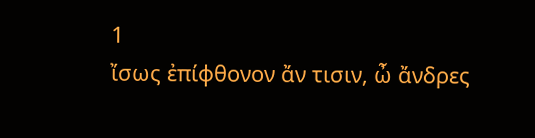1
ἴσως ἐπίφθονον ἄν τισιν, ὦ ἄνδρες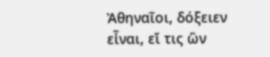Ἀθηναῖοι, δόξειεν εἶναι, εἴ τις ὢν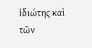ἰδιώτης καὶ τῶν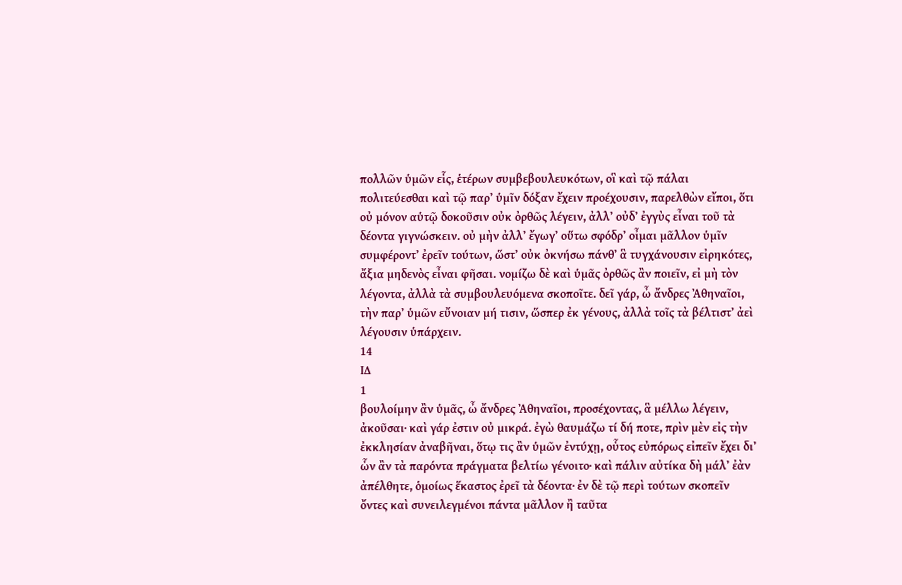πολλῶν ὑμῶν εἷς, ἑτέρων συμβεβουλευκότων, οἳ καὶ τῷ πάλαι πολιτεύεσθαι καὶ τῷ παρʼ ὑμῖν δόξαν ἔχειν προέχουσιν, παρελθὼν εἴποι, ὅτι οὐ μόνον αὑτῷ δοκοῦσιν οὐκ ὀρθῶς λέγειν, ἀλλʼ οὐδʼ ἐγγὺς εἶναι τοῦ τὰ δέοντα γιγνώσκειν. οὐ μὴν ἀλλʼ ἔγωγʼ οὕτω σφόδρʼ οἶμαι μᾶλλον ὑμῖν συμφέροντʼ ἐρεῖν τούτων, ὥστʼ οὐκ ὀκνήσω πάνθʼ ἃ τυγχάνουσιν εἰρηκότες, ἄξια μηδενὸς εἶναι φῆσαι. νομίζω δὲ καὶ ὑμᾶς ὀρθῶς ἂν ποιεῖν, εἰ μὴ τὸν λέγοντα, ἀλλὰ τὰ συμβουλευόμενα σκοποῖτε. δεῖ γάρ, ὦ ἄνδρες Ἀθηναῖοι, τὴν παρʼ ὑμῶν εὔνοιαν μή τισιν, ὥσπερ ἐκ γένους, ἀλλὰ τοῖς τὰ βέλτιστʼ ἀεὶ λέγουσιν ὑπάρχειν.
14
ΙΔ
1
βουλοίμην ἂν ὑμᾶς, ὦ ἄνδρες Ἀθηναῖοι, προσέχοντας, ἃ μέλλω λέγειν, ἀκοῦσαι· καὶ γάρ ἐστιν οὐ μικρά. ἐγὼ θαυμάζω τί δή ποτε, πρὶν μὲν εἰς τὴν ἐκκλησίαν ἀναβῆναι, ὅτῳ τις ἂν ὑμῶν ἐντύχῃ, οὗτος εὐπόρως εἰπεῖν ἔχει διʼ ὧν ἂν τὰ παρόντα πράγματα βελτίω γένοιτο· καὶ πάλιν αὐτίκα δὴ μάλʼ ἐὰν ἀπέλθητε, ὁμοίως ἕκαστος ἐρεῖ τὰ δέοντα· ἐν δὲ τῷ περὶ τούτων σκοπεῖν ὄντες καὶ συνειλεγμένοι πάντα μᾶλλον ἢ ταῦτα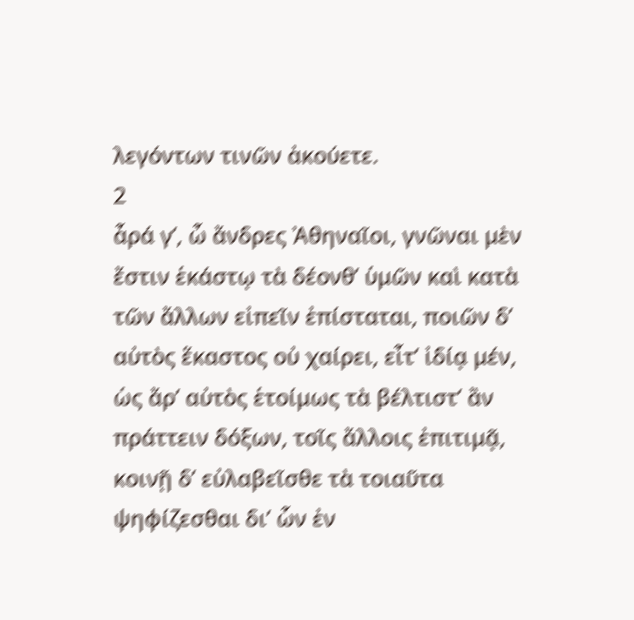λεγόντων τινῶν ἀκούετε.
2
ἆρά γʼ, ὦ ἄνδρες Ἀθηναῖοι, γνῶναι μὲν ἔστιν ἑκάστῳ τὰ δέονθʼ ὑμῶν καὶ κατὰ τῶν ἄλλων εἰπεῖν ἐπίσταται, ποιῶν δʼ αὐτὸς ἕκαστος οὐ χαίρει, εἶτʼ ἰδίᾳ μέν, ὡς ἄρʼ αὐτὸς ἑτοίμως τὰ βέλτιστʼ ἂν πράττειν δόξων, τοῖς ἄλλοις ἐπιτιμᾷ, κοινῇ δʼ εὐλαβεῖσθε τὰ τοιαῦτα ψηφίζεσθαι διʼ ὧν ἐν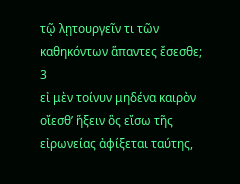τῷ λῃτουργεῖν τι τῶν καθηκόντων ἅπαντες ἔσεσθε;
3
εἰ μὲν τοίνυν μηδένα καιρὸν οἴεσθʼ ἥξειν ὃς εἴσω τῆς εἰρωνείας ἀφίξεται ταύτης,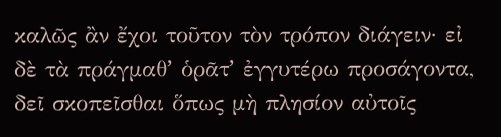καλῶς ἂν ἔχοι τοῦτον τὸν τρόπον διάγειν· εἰ δὲ τὰ πράγμαθʼ ὁρᾶτʼ ἐγγυτέρω προσάγοντα, δεῖ σκοπεῖσθαι ὅπως μὴ πλησίον αὐτοῖς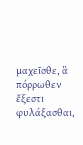μαχεῖσθε, ἃ πόρρωθεν ἔξεστι φυλάξασθαι,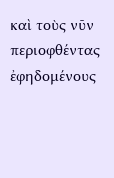καὶ τοὺς νῦν περιοφθέντας ἐφηδομένους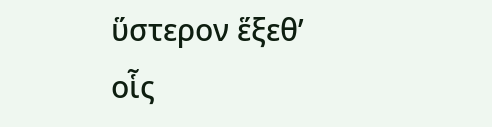ὕστερον ἕξεθʼ οἷς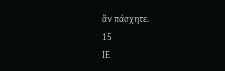ἂν πάσχητε.
15
ΙΕ